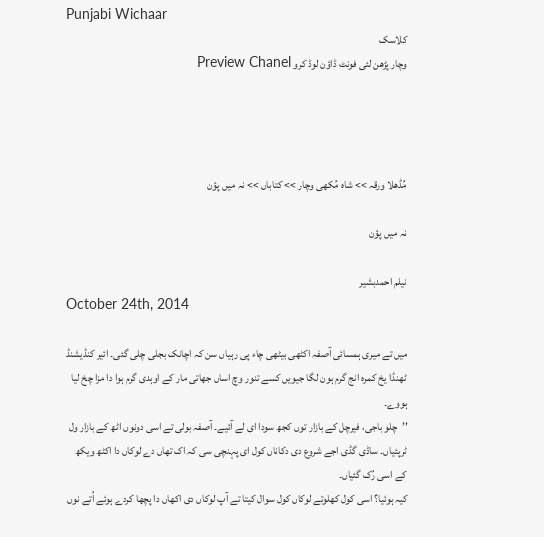Punjabi Wichaar
کلاسک
وچار پڑھن لئی فونٹ ڈاؤن لوڈ کرو Preview Chanel




مُڈھلا ورقہ >> شاہ مُکھی وچار >> کتاباں >> نہ میں پؤن

نہ میں پؤن

نیلم احمدبشیر
October 24th, 2014

میں تے میری ہمسائی آصفہ اکٹھی بیٹھی چاء پی رہیاں سن کہ اچانک بجلی چلی گئی۔ ائیر کنڈیشنڈ ٹھنڈا یخ کمرہ انج گرم ہون لگا جیویں کسے تنور وچ اساں جھاتی مار کے اوہدی گرم ہوا دا مزا چخ لیا ہووے۔
’’چلو باجی، فیرچل کے بازار توں کجھ سودا ای لے آئیے۔ آصفہ بولی تے اسی دونوں اٹھ کے بازار ول ٹرپئیاں۔ ساڈی گڈی اجے شروع دی دکاناں کول ای پہنچی سی کہ اک تھاں دے لوکاں دا اکٹھ ویکھ کے اسی رُک گئیاں۔
کیہ ہوئیا؟ اسی کول کھلوتے لوکاں کول سوال کیتا تے آپ لوکاں دی اکھاں دا پچھا کردے ہوئے اُتے نوں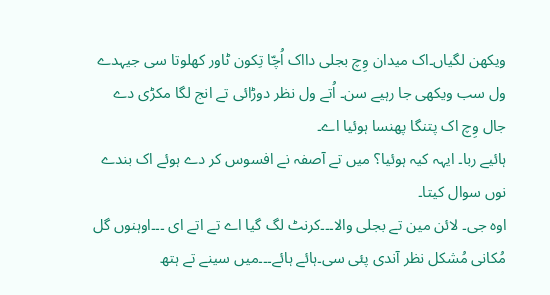ویکھن لگیاں۔اک میدان وِچ بجلی دااک اُچّا تِکون ٹاور کھلوتا سی جیہدے ول سب ویکھی جا رہیے سن۔ اُتے ول نظر دوڑائی تے انج لگا مکڑی دے جال وِچ اک پتنگا پھنسا ہوئیا اے۔
ہائیے ربا۔ ایہہ کیہ ہوئیا؟ میں تے آصفہ نے افسوس کر دے ہوئے اک بندے نوں سوال کیتا۔
اوہ جی۔ لائن مین تے بجلی والا۔۔۔کرنٹ لگ گیا اے تے اتے ای ۔۔۔اوہنوں گل مُکانی مُشکل نظر آندی پئی سی۔ہائے ہائے۔۔۔میں سینے تے ہتھ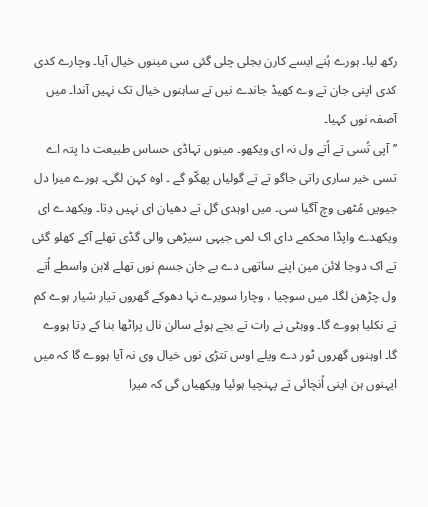رکھ لیا۔ ہورے ہُنے ایسے کارن بجلی چلی گئی سی مینوں خیال آیا۔ وچارے کدی کدی اپنی جان تے وے کھیڈ جاندے نیں تے ساہنوں خیال تک نہیں آندا۔ میں آصفہ نوں کہیا۔
’’آپی تُسی تے اُتے ول نہ ای ویکھو۔ مینوں تہاڈی حساس طبیعت دا پتہ اے تسی خیر ساری راتی جاگو تے تے گولیاں پھکّو گے ۔ اوہ کہن لگی۔ ہورے میرا دل جیویں مُٹھی وچ آگیا سی۔ میں اوہدی گل تے دھیان ای نہیں دِتا۔ ویکھدے ای ویکھدے واپڈا محکمے دای اک لمی جیہی سیڑھی والی گڈی تھلے آکے کھلو گئی تے اک دوجا لائن مین اپنے ساتھی دے بے جان جسم نوں تھلے لاہن واسطے اُتے ول چڑھن لگا۔ میں سوچیا ، وچارا سویرے نہا دھوکے گھروں تیار شیار ہوے کم تے نکلیا ہووے گا۔ ووہٹی نے رات تے بجے ہوئے سالن نال پراٹھا بنا کے دِتا ہووے گا۔ اوہنوں گھروں ٹور دے ویلے اوس تتڑی نوں خیال وی نہ آیا ہووے گا کہ میں ایہنوں ہن اینی اُنچائی تے پہنچیا ہوئیا ویکھیاں گی کہ میرا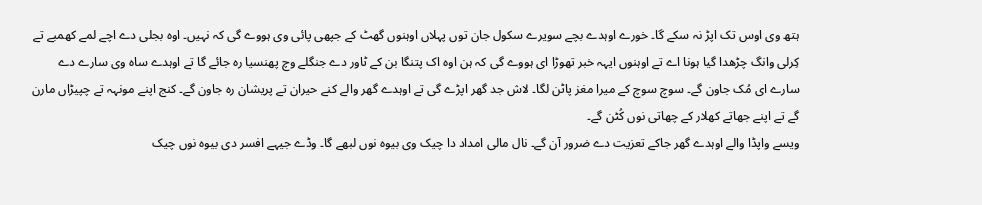ہتھ وی اوس تک اپڑ نہ سکے گا۔ خورے اوہدے بچے سویرے سکول جان توں پہلاں اوہنوں گھٹ کے جپھی پائی وی ہووے گی کہ نہیں۔ اوہ بجلی دے اچے لمے کھمبے تے کِرلی وانگ چڑھدا گیا ہونا اے تے اوہنوں ایہہ خبر تھوڑا ای ہووے گی کہ ہن اوہ اک پتنگا بن کے ٹاور دے جنگلے وچ پھنسیا رہ جائے گا تے اوہدے ساہ وی سارے دے سارے ای مُک جاون گے۔ سوچ سوچ کے میرا مغز پاٹن لگا۔ لاش جد گھر اپڑے گی تے اوہدے گھر والے کنے حیران تے پریشان رہ جاون گے۔ کنج اپنے مونہہ تے چپیڑاں مارن گے تے اپنے جھاتے کھلار کے چھاتی نوں کُٹن گے۔
ویسے واپڈا والے اوہدے گھر جاکے تعزیت دے ضرور آن گے۔ نال مالی امداد دا چیک وی بیوہ نوں لبھے گا۔ وڈے جیہے افسر دی بیوہ نوں چیک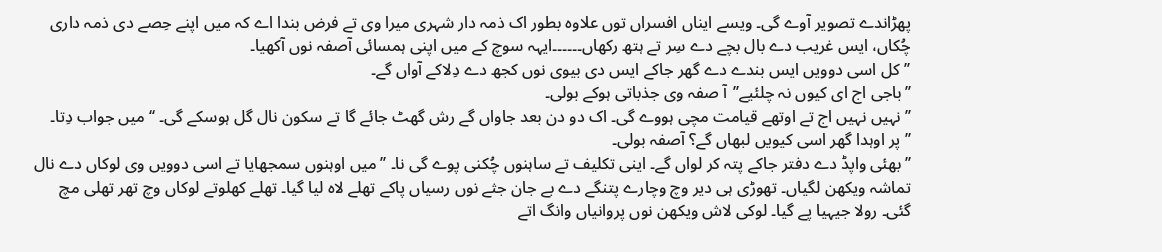پھڑاندے تصویر آوے گی۔ ویسے ایناں افسراں توں علاوہ بطور اک ذمہ دار شہری میرا وی تے فرض بندا اے کہ میں اپنے حِصے دی ذمہ داری چُکاں، ایس غریب دے بال بچے دے سِر تے ہتھ رکھاں۔۔۔۔۔۔ایہہ سوچ کے میں اپنی ہمسائی آصفہ نوں آکھیا۔
’’کل اسی دوویں ایس بندے دے گھر جاکے ایس دی بیوی نوں کجھ دے دِلاکے آواں گے۔
’’باجی اج ای کیوں نہ چلئیے’’آ صفہ وی جذباتی ہوکے بولی۔
’’نہیں نہیں اج تے اوتھے قیامت مچی ہووے گی۔ اک دو دن بعد جاواں گے رش گھٹ جائے گا تے سکون نال گل ہوسکے گی۔ ‘‘ میں جواب دِتا۔
’’پر اوہدا گھر اسی کیویں لبھاں گے؟ آصفہ بولی۔
’’بھئی واپڈ دے دفتر جاکے پتہ کر لواں گے۔ اینی تکلیف تے ساہنوں چُکنی پوے گی نا۔ ’’میں اوہنوں سمجھایا تے اسی دوویں وی لوکاں دے نال تماشہ ویکھن لگیاں۔ تھوڑی ہی دیر وچ وچارے پتنگے دے بے جان جثے نوں رسیاں پاکے تھلے لاہ لیا گیا۔ تھلے کھلوتے لوکاں وچ تھر تھلی مچ گئی۔ رولا جیہیا پے گیا۔ لوکی لاش ویکھن نوں پروانیاں وانگ اتے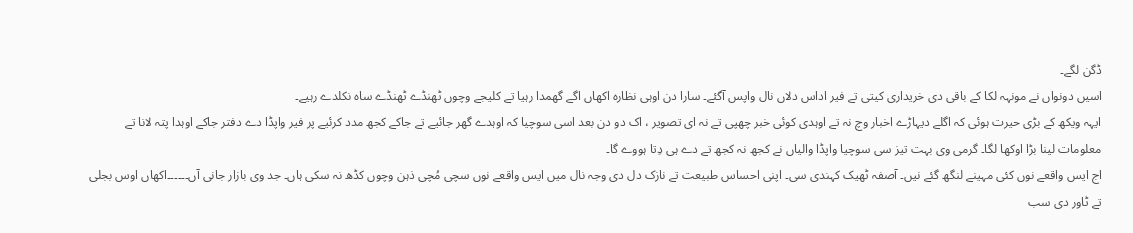ڈگن لگے۔
اسیں دونواں نے مونہہ لکا کے باقی دی خریداری کیتی تے فیر اداس دلاں نال واپس آگئے۔ سارا دن اوہی نظارہ اکھاں اگے گھمدا رہیا تے کلیجے وچوں ٹھنڈے ٹھنڈے ساہ نکلدے رہیے۔
ایہہ ویکھ کے بڑی حیرت ہوئی کہ اگلے دیہاڑے اخبار وچ نہ تے اوہدی کوئی خبر چھپی تے نہ ای تصویر ، اک دو دن بعد اسی سوچیا کہ اوہدے گھر جائیے تے جاکے کجھ مدد کرئیے پر فیر واپڈا دے دفتر جاکے اوہدا پتہ لانا تے معلومات لینا بڑا اوکھا لگا۔ گرمی وی بہت تیز سی سوچیا واپڈا والیاں نے کجھ نہ کجھ تے دے ہی دِتا ہووے گا۔
اج ایس واقعے نوں کئی مہینے لنگھ گئے نیں۔ آصفہ ٹھیک کہندی سی۔ اپنی احساس طبیعت تے نازک دل دی وجہ نال میں ایس واقعے نوں سچی مُچی ذہن وچوں کڈھ نہ سکی ہاں۔ جد وی بازار جانی آں۔۔۔۔۔۔اکھاں اوس بجلی تے ٹاور دی سب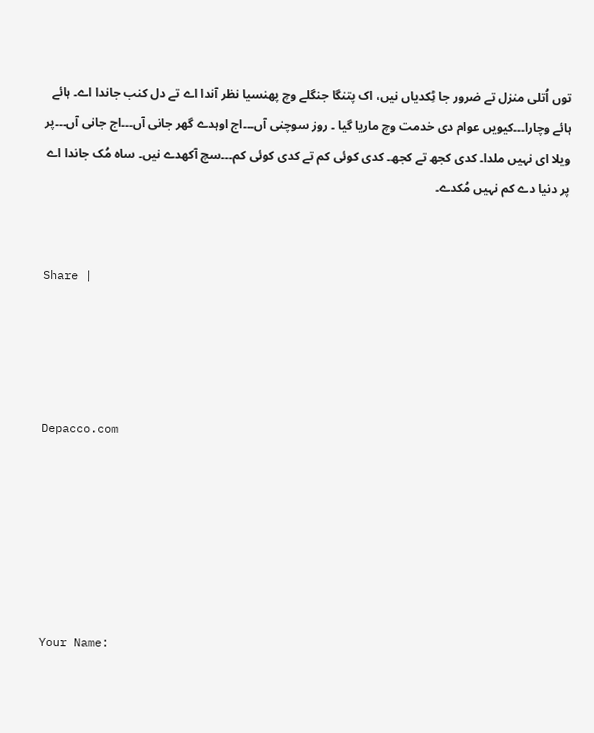توں اُتلی منزل تے ضرور جا ٹِکدیاں نیں، اک پتنگا جنگلے وچ پھنسیا نظر آندا اے تے دل کنب جاندا اے۔ ہائے ہائے وچارا۔۔۔کیویں عوام دی خدمت وچ ماریا گیا ۔ روز سوچنی آں۔۔۔اج اوہدے گھر جانی آں۔۔۔اج جانی آں۔۔۔پر ویلا ای نہیں ملدا۔ کدی کجھ تے کجھ۔ کدی کوئی کم تے کدی کوئی کم۔۔۔سچ آکھدے نیں۔ ساہ مُک جاندا اے پر دنیا دے کم نہیں مُکدے۔


Share |




Depacco.com






Your Name: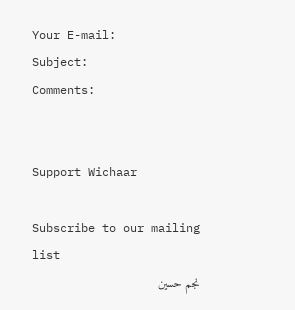Your E-mail:
Subject:
Comments:


Support Wichaar

Subscribe to our mailing list
نجم حسین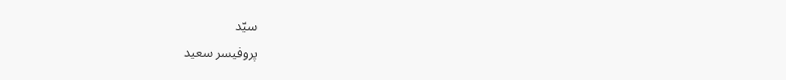سیّد
پروفیسر سعید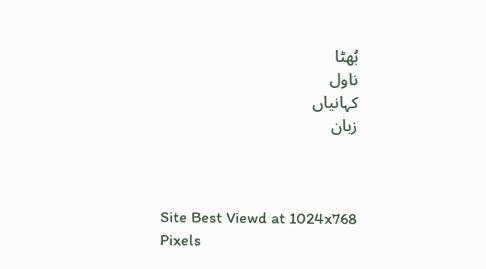بُھٹا
ناول
کہانیاں
زبان



Site Best Viewd at 1024x768 Pixels